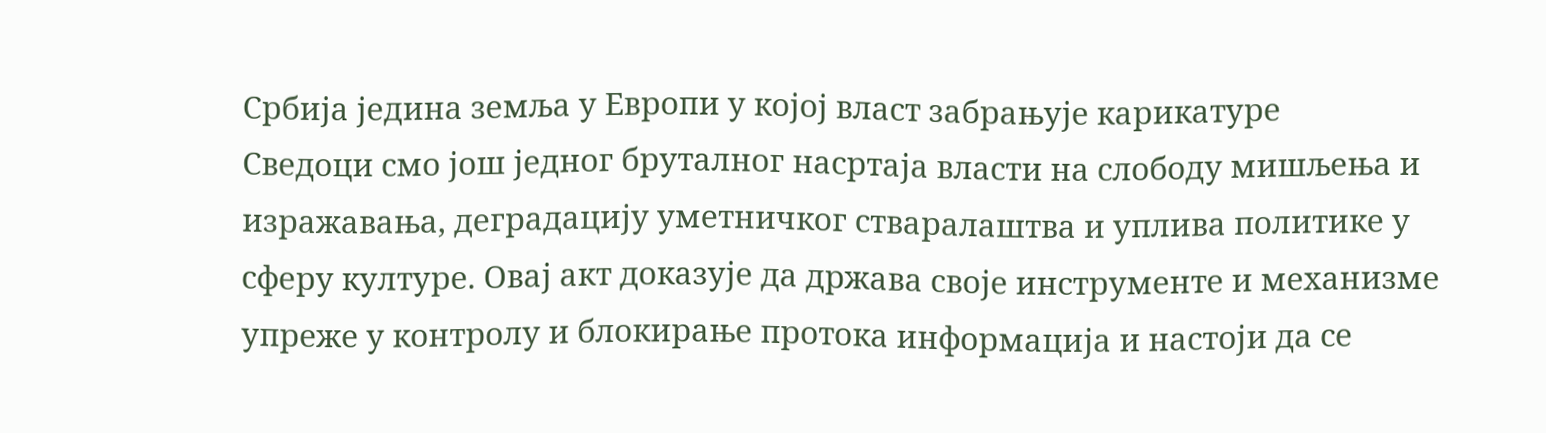Србија једина земља у Европи у којој власт забрањује карикатуре
Сведоци смо још једног бруталног насртаја власти на слободу мишљења и изражавања, деградацију уметничког стваралаштва и уплива политике у сферу културе. Овај акт доказује да држава своје инструменте и механизме упреже у контролу и блокирање протока информација и настоји да се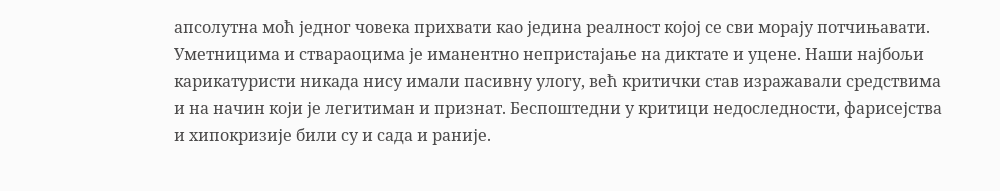апсолутна моћ једног човека прихвати као једина реалност којој се сви морају потчињавати.
Уметницима и ствараоцима је иманентно непристајање на диктате и уцене. Наши најбољи карикатуристи никада нису имали пасивну улогу, већ критички став изражавали средствима и на начин који је легитиман и признат. Беспоштедни у критици недоследности, фарисејства и хипокризије били су и сада и раније.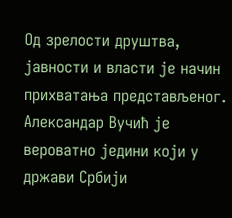Од зрелости друштва, јавности и власти је начин прихватања представљеног.
Александар Вучић је вероватно једини који у држави Србији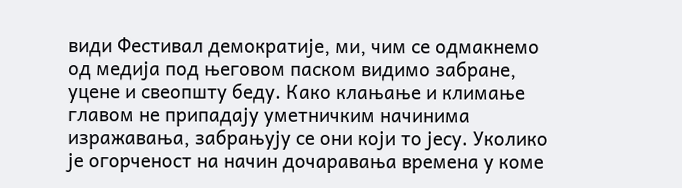види Фестивал демократије, ми, чим се одмакнемо од медија под његовом паском видимо забране, уцене и свеопшту беду. Како клањање и климање главом не припадају уметничким начинима изражавања, забрањују се они који то јесу. Уколико је огорченост на начин дочаравања времена у коме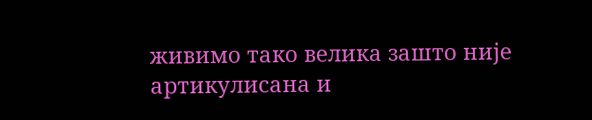живимо тако велика зашто није артикулисана и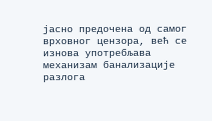јасно предочена од самог врховног цензора, већ се изнова употребљава механизам банализације разлога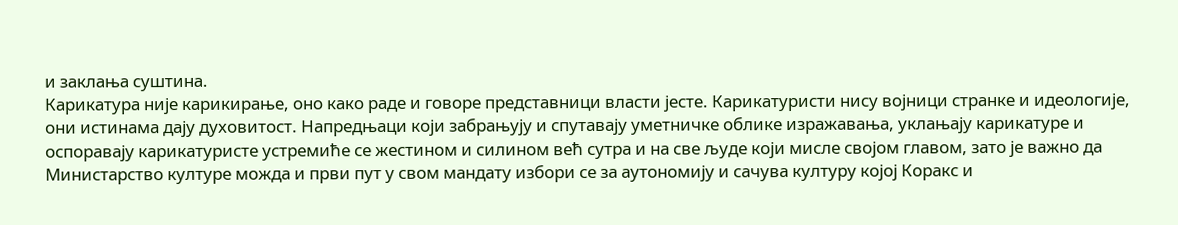и заклања суштина.
Карикатура није карикирање, оно како раде и говоре представници власти јесте. Карикатуристи нису војници странке и идеологије, они истинама дају духовитост. Напредњаци који забрањују и спутавају уметничке облике изражавања, уклањају карикатуре и оспоравају карикатуристе устремиће се жестином и силином већ сутра и на све људе који мисле својом главом, зато је важно да Министарство културе можда и први пут у свом мандату избори се за аутономију и сачува културу којој Коракс и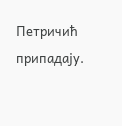Петричић припадају.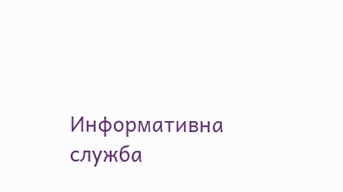Информативна служба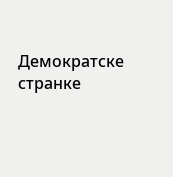Демократске странке